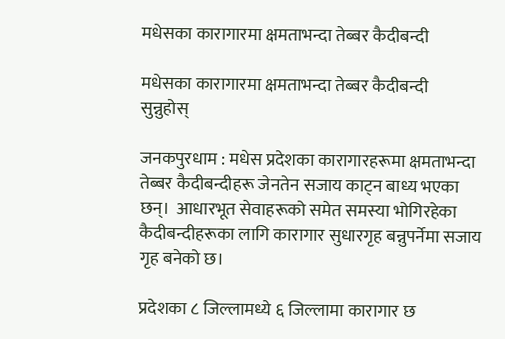मधेसका कारागारमा क्षमताभन्दा तेब्बर कैदीबन्दी

मधेसका कारागारमा क्षमताभन्दा तेब्बर कैदीबन्दी
सुन्नुहोस्

जनकपुरधाम : मधेस प्रदेशका कारागारहरूमा क्षमताभन्दा तेब्बर कैदीबन्दीहरू जेनतेन सजाय काट्न बाध्य भएका छन्।  आधारभूत सेवाहरूको समेत समस्या भोगिरहेका कैदीबन्दीहरूका लागि कारागार सुधारगृह बन्नुपर्नेमा सजाय गृह बनेको छ।

प्रदेशका ८ जिल्लामध्ये ६ जिल्लामा कारागार छ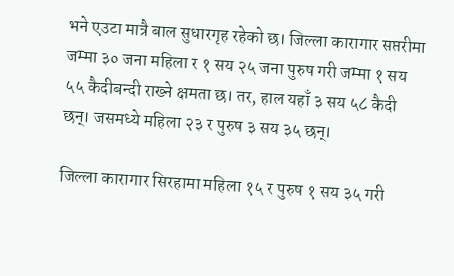भने एउटा मात्रै बाल सुधारगृह रहेको छ। जिल्ला कारागार सप्तरीमा जम्मा ३० जना महिला र १ सय २५ जना पुरुष गरी जम्मा १ सय ५५ कैदीबन्दी राख्ने क्षमता छ। तर, हाल यहाँ ३ सय ५८ कैदी छन्। जसमध्ये महिला २३ र पुरुष ३ सय ३५ छन्।

जिल्ला कारागार सिरहामा महिला १५ र पुरुष १ सय ३५ गरी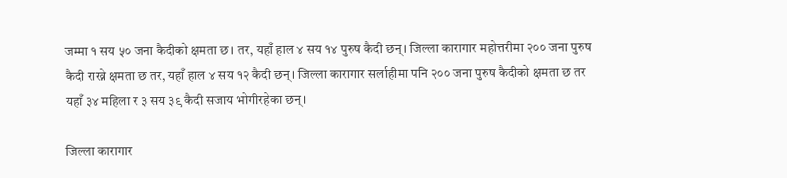जम्मा १ सय ५० जना कैदीको क्षमता छ। तर, यहाँ हाल ४ सय १४ पुरुष कैदी छन्। जिल्ला कारागार महोत्तरीमा २०० जना पुरुष कैदी राख्ने क्षमता छ तर, यहाँ हाल ४ सय १२ कैदी छन्। जिल्ला कारागार सर्लाहीमा पनि २०० जना पुरुष कैदीको क्षमता छ तर यहाँ ३४ महिला र ३ सय ३९ कैदी सजाय भोगीरहेका छन्।

जिल्ला कारागार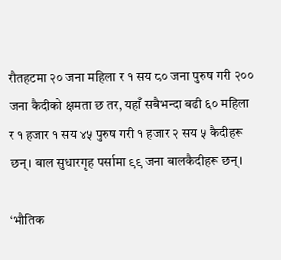रौतहटमा २० जना महिला र १ सय ८० जना पुरुष गरी २०० जना कैदीको क्षमता छ तर, यहाँ सबैभन्दा बढी ६० महिला र १ हजार १ सय ४५ पुरुष गरी १ हजार २ सय ५ कैदीहरू छन्। बाल सुधारगृह पर्सामा ९९ जना बालकैदीहरू छन्।

‘भौतिक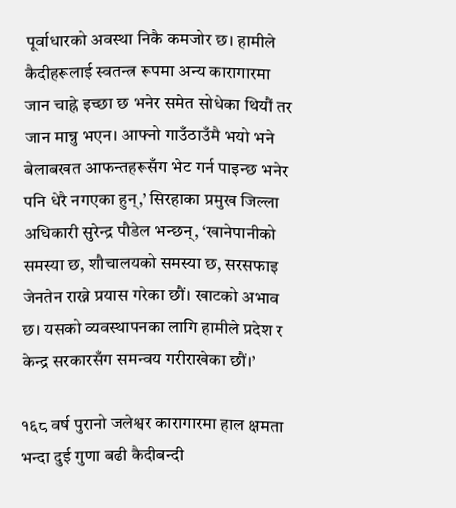पूर्वाधारको अवस्था निकै कमजोर छ। हामीले कैदीहरूलाई स्वतन्त्र रूपमा अन्य कारागारमा जान चाह्ने इच्छा छ भनेर समेत सोधेका थियौं तर जान मान्नु भएन। आफ्नो गाउँठाउँमै भयो भने बेलाबखत आफन्तहरूसँग भेट गर्न पाइन्छ भनेर पनि धेरै नगएका हुन्,’ सिरहाका प्रमुख जिल्ला अधिकारी सुरेन्द्र पौडेल भन्छन्, ‘खानेपानीको समस्या छ, शौचालयको समस्या छ, सरसफाइ जेनतेन राख्ने प्रयास गरेका छौं। खाटको अभाव छ। यसको व्यवस्थापनका लागि हामीले प्रदेश र केन्द्र सरकारसँग समन्वय गरीराखेका छौं।’

१६८ वर्ष पुरानो जलेश्वर कारागारमा हाल क्षमता भन्दा दुई गुणा बढी कैदीबन्दी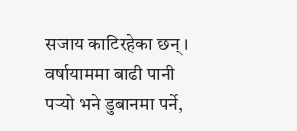सजाय काटिरहेका छन्। वर्षायाममा बाढी पानी पर्‍यो भने डुबानमा पर्ने,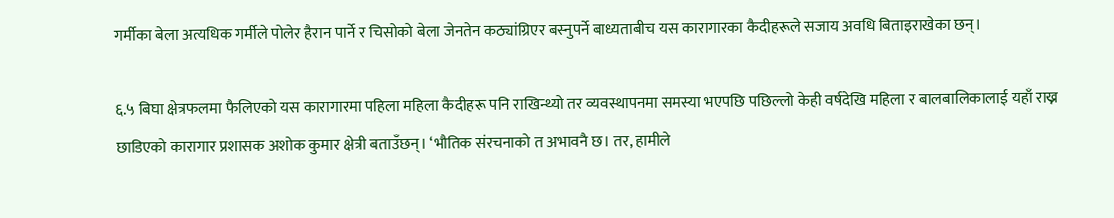गर्मीका बेला अत्यधिक गर्मीले पोलेर हैरान पार्ने र चिसोको बेला जेनतेन कठ्यांग्रिएर बस्नुपर्ने बाध्यताबीच यस कारागारका कैदीहरूले सजाय अवधि बिताइराखेका छन्।

६.५ बिघा क्षेत्रफलमा फैलिएको यस कारागारमा पहिला महिला कैदीहरू पनि राखिन्थ्यो तर व्यवस्थापनमा समस्या भएपछि पछिल्लो केही वर्षदेखि महिला र बालबालिकालाई यहाँ राख्न छाडिएको कारागार प्रशासक अशोक कुमार क्षेत्री बताउँछन्। ‘भौतिक संरचनाको त अभावनै छ। तर, हामीले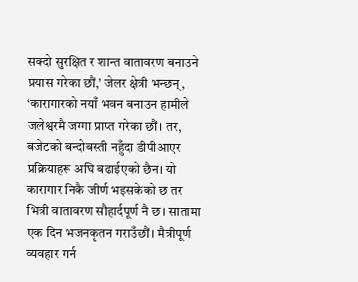सक्दो सुरक्षित र शान्त वातावरण बनाउने प्रयास गरेका छौं,’ जेलर क्षेत्री भन्छन्, ‘कारागारको नयाँ भवन बनाउन हामीले जलेश्वरमै जग्गा प्राप्त गरेका छौं। तर, बजेटको बन्दोबस्ती नहुँदा डीपीआएर प्रक्रियाहरू अघि बढाईएको छैन। यो कारागार निकै जीर्ण भइसकेको छ तर भित्री वातावरण सौहार्दपूर्ण नै छ। सातामा एक दिन भजनकृतन गराउँछौं। मैत्रीपूर्ण व्यवहार गर्न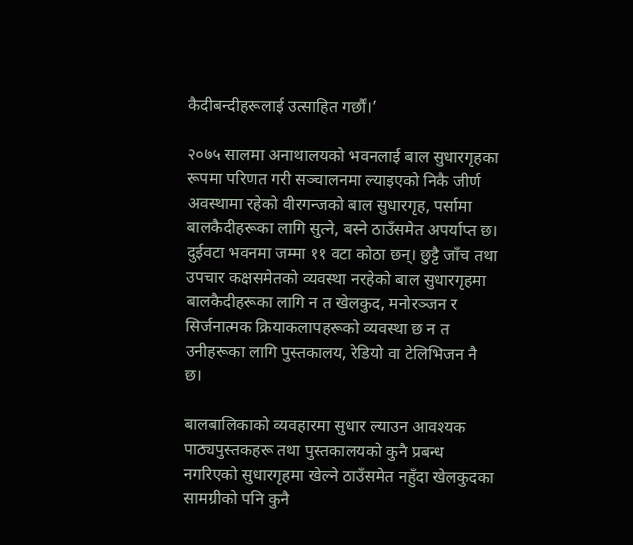कैदीबन्दीहरूलाई उत्साहित गर्छौं।’

२०७५ सालमा अनाथालयको भवनलाई बाल सुधारगृहका रूपमा परिणत गरी सञ्चालनमा ल्याइएको निकै जीर्ण अवस्थामा रहेको वीरगन्जको बाल सुधारगृह, पर्सामा बालकैदीहरूका लागि सुत्ने, बस्ने ठाउँसमेत अपर्याप्त छ। दुईवटा भवनमा जम्मा ११ वटा कोठा छन्। छुट्टै जाँच तथा उपचार कक्षसमेतको व्यवस्था नरहेको बाल सुधारगृहमा बालकैदीहरूका लागि न त खेलकुद, मनोरञ्जन र सिर्जनात्मक क्रियाकलापहरूको व्यवस्था छ न त उनीहरूका लागि पुस्तकालय, रेडियो वा टेलिभिजन नै छ।

बालबालिकाको व्यवहारमा सुधार ल्याउन आवश्यक पाठ्यपुस्तकहरू तथा पुस्तकालयको कुनै प्रबन्ध नगरिएको सुधारगृहमा खेल्ने ठाउँसमेत नहुँदा खेलकुदका सामग्रीको पनि कुनै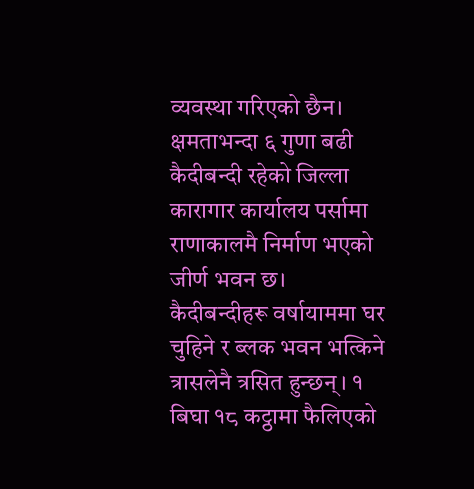व्यवस्था गरिएको छैन। क्षमताभन्दा ६ गुणा बढी कैदीबन्दी रहेको जिल्ला कारागार कार्यालय पर्सामा राणाकालमै निर्माण भएको जीर्ण भवन छ। कैदीबन्दीहरू वर्षायाममा घर चुहिने र ब्लक भवन भत्किने त्रासलेनै त्रसित हुन्छन्। १ बिघा १८ कट्ठामा फैलिएको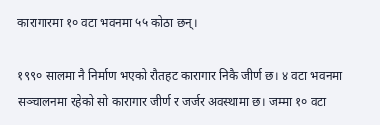कारागारमा १० वटा भवनमा ५५ कोठा छन्।

१९९० सालमा नै निर्माण भएको रौतहट कारागार निकै जीर्ण छ। ४ वटा भवनमा सञ्चालनमा रहेको सो कारागार जीर्ण र जर्जर अवस्थामा छ। जम्मा १० वटा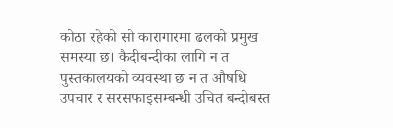कोठा रहेको सो कारागारमा ढलको प्रमुख समस्या छ। कैदीबन्दीका लागि न त पुस्तकालयको व्यवस्था छ न त औषधि उपचार र सरसफाइसम्बन्धी उचित बन्दोबस्त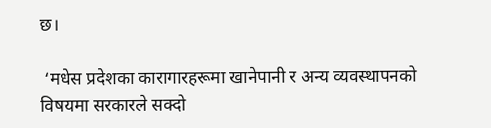छ।

 ‘मधेस प्रदेशका कारागारहरूमा खानेपानी र अन्य व्यवस्थापनको विषयमा सरकारले सक्दो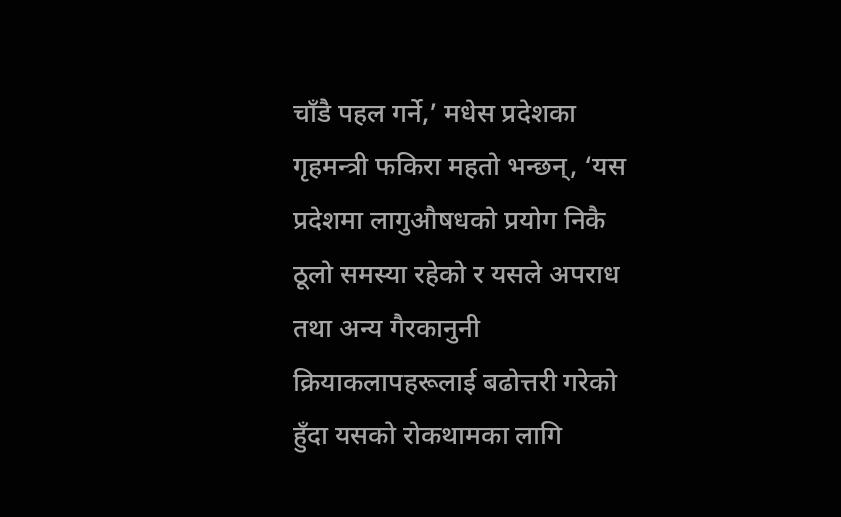चाँडै पहल गर्ने,’ मधेस प्रदेशका गृहमन्त्री फकिरा महतो भन्छन्, ‘यस प्रदेशमा लागुऔषधको प्रयोग निकै ठूलो समस्या रहेको र यसले अपराध तथा अन्य गैरकानुनी क्रियाकलापहरूलाई बढोत्तरी गरेको हुँदा यसको रोकथामका लागि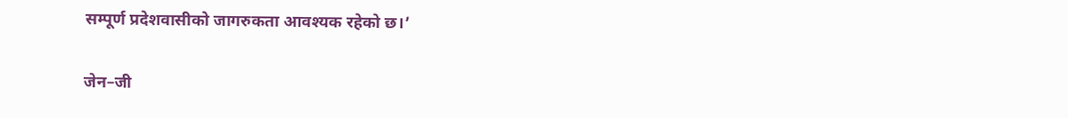सम्पूर्ण प्रदेशवासीको जागरुकता आवश्यक रहेको छ।’

जेन–जी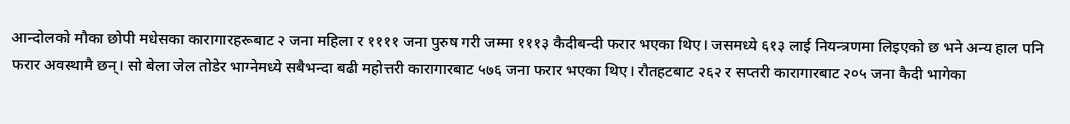आन्दोलको मौका छोपी मधेसका कारागारहरूबाट २ जना महिला र ११११ जना पुरुष गरी जम्मा १११३ कैदीबन्दी फरार भएका थिए। जसमध्ये ६१३ लाई नियन्त्रणमा लिइएको छ भने अन्य हाल पनि फरार अवस्थामै छन्। सो बेला जेल तोडेर भाग्नेमध्ये सबैभन्दा बढी महोत्तरी कारागारबाट ५७६ जना फरार भएका थिए। रौतहटबाट २६२ र सप्तरी कारागारबाट २०५ जना कैदी भागेका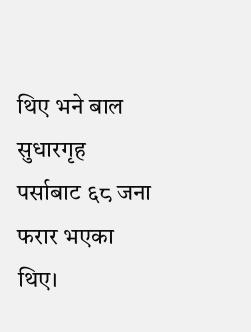थिए भने बाल सुधारगृह पर्साबाट ६८ जना फरार भएका थिए।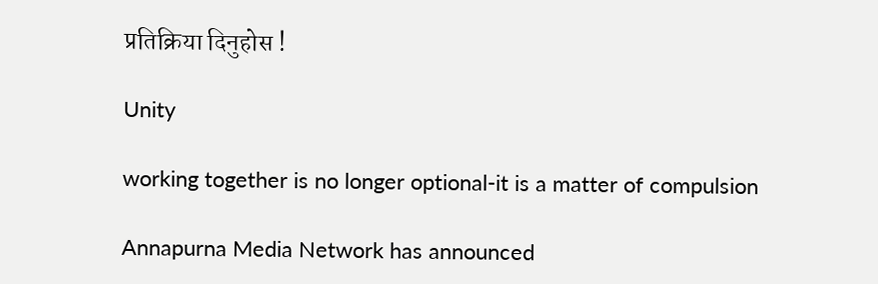प्रतिक्रिया दिनुहोस !

Unity

working together is no longer optional-it is a matter of compulsion

Annapurna Media Network has announced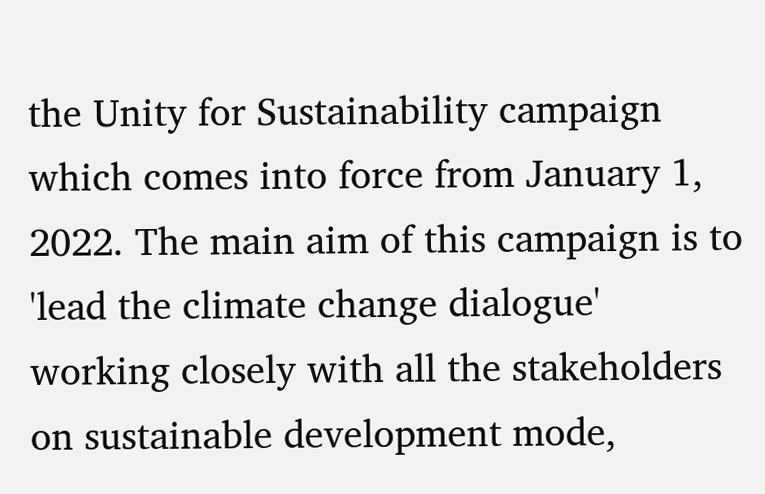the Unity for Sustainability campaign which comes into force from January 1, 2022. The main aim of this campaign is to 'lead the climate change dialogue' working closely with all the stakeholders on sustainable development mode,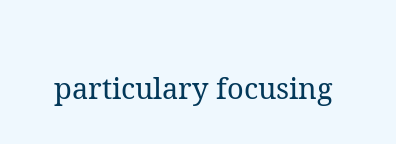particulary focusing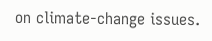on climate-change issues.